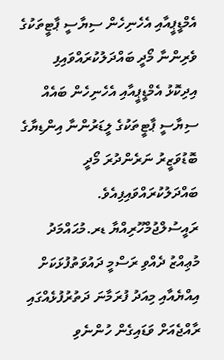އެމްޑީޕީއާއި އެހެނިހެން ސިޔާސީ ޕާޓީތަކުގެ ވެރިންނާ މޯދީ ބައްދަލުކުރައްވައިފި
އިދިކޮޅު އެމްޑީޕީއާއި އެހެނިހެން ބައެއް ސިޔާސީ ޕާޓީތަކުގެ ލީޑަރުންނާ އިންޑިޔާގެ ބޮޑުވަޒީރު ނަރެންދުރަ މޯދީ ބައްދަލުކުރައްވައިފިއެވެ.
ރައީސުލްޖުމްހޫރިއްޔާ ޑރ.މުޙައްމަދު މުޢިއްޒު ދެއްވި ރަސްމީ ދައުވަތުފުޅަކަށް އިއްޔެއާއި މިއަދު ފުރަމާނަ ދަތުރުފުޅެއްގައި ރާއްޖެއަށް ވަޑައިގެން ހުންނެވި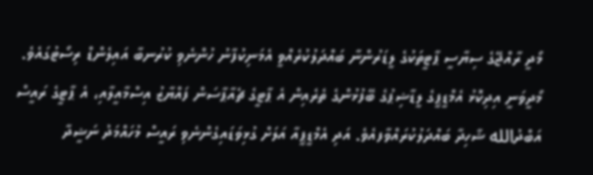މޯދީ ރާއްޖޭގެ ސިޔާސީ ޕާޓީތަކުގެ ލީޑަރުންނާ ބައްދަލުކުރެއްވީ އެމަނިކުފާނު ހުންނެވި ކުރުނބާ އައިލެންޑް ރިސޯޓުގައެވެ.
މޯދީވަނީ އިދިކޮޅު އެމްޑީޕީގެ ލީޑާޝިޕުގެ ބޭފުޅުންގެ ތެރެއިން އެ ޕާޓީގެ ޗެއާޕާސަން ފައްޔާޒު އިސްމާއީލާއި، އެ ޕާޓީގެ ރައީސް އަބްދުالله ޝާހިދާ ބައްދަލުކުރައްވާފއެވެ. އަދި އެމްޑީޕީއާ އަލަށް ގުޅިވަޑައިގެންނެވި ރައީސް މުހައްމަދު ނަޝީދާ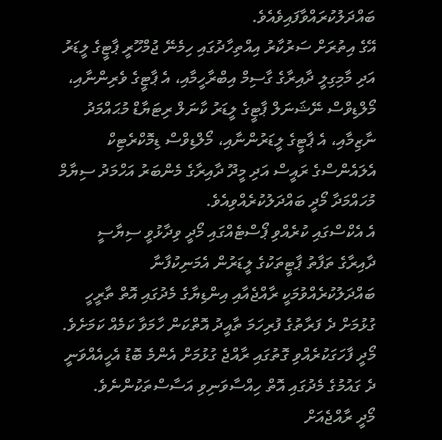ބައްދަލުކުރައްވާފައިވެއެވެ.
އޭގެ އިތުރަށް ސަރުކާރު އިއްތިހާދުގައި ހިމެނޭ ޖުމްހޫރީ ޕާޓީގެ ލީޑަރު އަދި މާމިގިލީ ދާއިރާގެ ގާސިމް އިބްރާހީމާއި، އެ ޕާޓީގެ ވެރިންނާއި، މޯލްޑިވްސް ނޭޝަނަލް ޕާޓީގެ ލީޑަރު ކާނަލް ރިޓަޔާޑް މުޙައްމަދު ނާޒިމާއި، އެ ޕާޓީގެ ލީޑަރުންނާއި، މޯލްޑިވްސް ޑިމޮކްރެޓިކް އެލައެންސްގެ ރައީސް އަދި މީދޫ ދާއިރާގެ މެންބަރު އަހްމަދު ސިޔާމް މުހައްމަދާ މޯދީ ބައްދަލުކުރެއްވިއެވެ.
އެ އެކްސްގައި ކުރެއްވި ޕޯސްޓެއްގައި މޯދީ ވިދާޅުވީ ސިޔާސީ ދާއިރާގެ ތަފާތު ޕާޓީތަކުގެ ލީޑަރުން އެމަނިކުފާނާ ބައްދަލުކުރެއްވުމަކީ ރާއްޖެއާއި އިންޑިޔާގެ މެދުގައި އޮތް ތާރީހީ ގުޅުމަށް ދެ ފަރާތުގެ ފުރިހަމަ ތާއީދު އޮތްކަން ހާމަވާ ކަމެއް ކަމަށެވެ.
މޯދީ ފާހަގަކުރެއްވި ގޮތުގައި ރާއްޖެ ގުޅުމަށް އެންމެ ބޮޑު އެހީއެއްވަނީ ދެ ގައުމުގެ މެދުގައި އޮތް ހިއްސާވަނިވި އަސާސްތަކުންނެވެ.
މޯދީ ރާއްޖެއަށް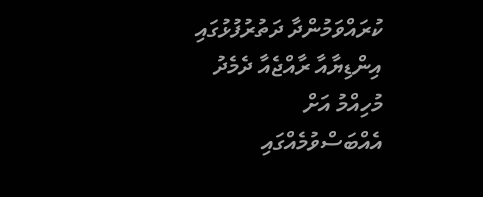ކުރައްވަމުންދާ ދަތުރުފުޅުގައި އިންޑިޔާއާ ރާއްޖެއާ ދެމެދު މުހިއްމު އަށް އެއްބަސްވުމެއްގައި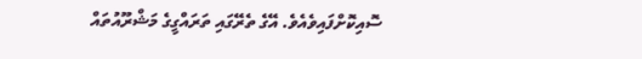ސޮއިކޮށްފައިވެއެވެ. އޭގެ ތެރޭގައި ތަރައްގީގެ މަޝްރޫއުތައް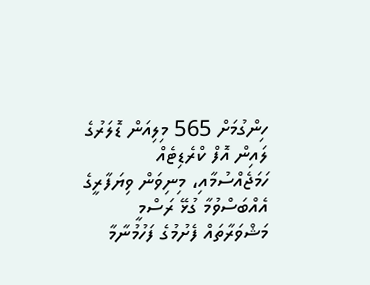ހިންގުމަށް 565 މިލިއަން ޑޮލަރުގެ ލައިން އޮފް ކްރެޑިޓެއް ހަމަޖެއްސުމާއި، މިނިވަން ވިޔަފާރީގެ އެއްބަސްވުމާ ގުޅޭ ރަސްމީ މަޝްވަރާތައް ފެށުމުގެ ފަހުމުނާމާ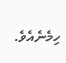ހިމެނެއެވެ.